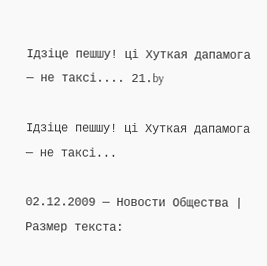Iдзiце пешшу! цi Хуткая дапамога — не таксi.... 21.by

Iдзiце пешшу! цi Хуткая дапамога — не таксi...

02.12.2009 — Новости Общества |
Размер текста: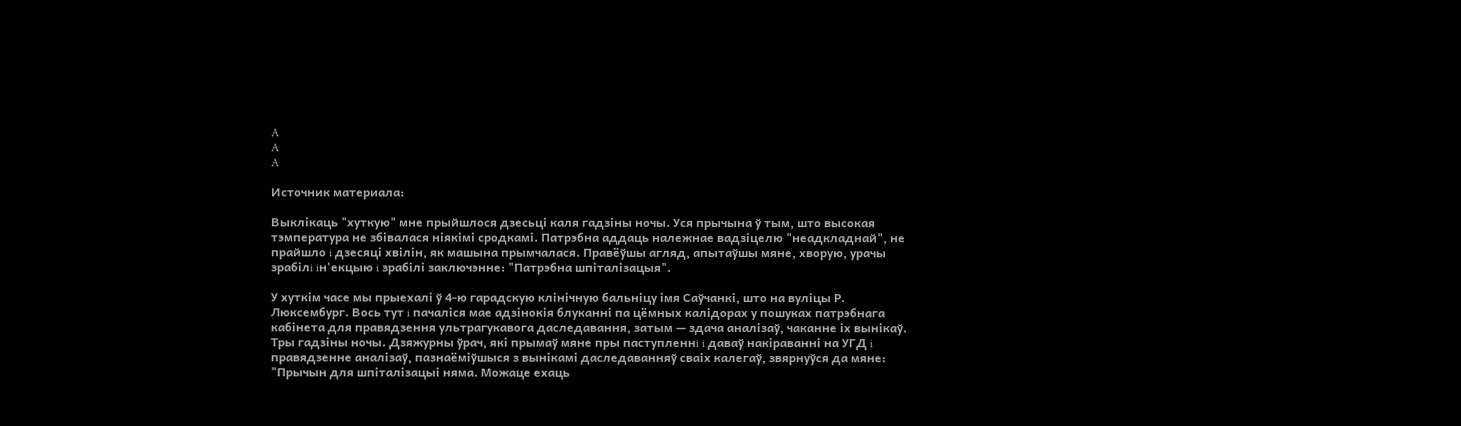A
A
A

Источник материала:

Выклiкаць "хуткую" мне прыйшлося дзесьцi каля гадзiны ночы. Уся прычына ў тым, што высокая тэмпература не збiвалася нiякiмi сродкамi. Патрэбна аддаць належнае вадзiцелю "неадкладнай", не прайшло i дзесяцi хвiлiн, як машына прымчалася. Правёўшы агляд, апытаўшы мяне, хворую, урачы зрабiлi iн'екцыю i зрабiлi заключэнне: "Патрэбна шпiталiзацыя".

У хуткiм часе мы прыехалi ў 4-ю гарадскую клiнiчную бальнiцу iмя Саўчанкi, што на вулiцы Р. Люксембург. Вось тут i пачалiся мае адзiнокiя блуканнi па цёмных калiдорах у пошуках патрэбнага кабiнета для правядзення ультрагукавога даследавання, затым — здача аналiзаў, чаканне iх вынiкаў. Тры гадзiны ночы. Дзяжурны ўрач, якi прымаў мяне пры паступленнi i даваў накiраваннi на УГД i правядзенне аналiзаў, пазнаёмiўшыся з вынiкамi даследаванняў сваiх калегаў, звярнуўся да мяне: "Прычын для шпiталiзацыi няма. Можаце ехаць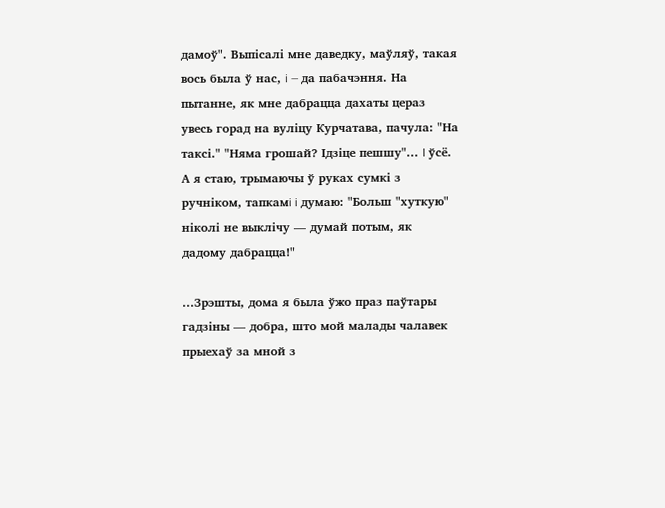дамоў". Выпiсалi мне даведку, маўляў, такая вось была ў нас, i — да пабачэння. На пытанне, як мне дабрацца дахаты цераз увесь горад на вулiцу Курчатава, пачула: "На таксi." "Няма грошай? Iдзiце пешшу"... I ўсё. А я стаю, трымаючы ў руках сумкi з ручнiком, тапкамi i думаю: "Больш "хуткую" нiколi не выклiчу — думай потым, як дадому дабрацца!"

...Зрэшты, дома я была ўжо праз паўтары гадзiны — добра, што мой малады чалавек прыехаў за мной з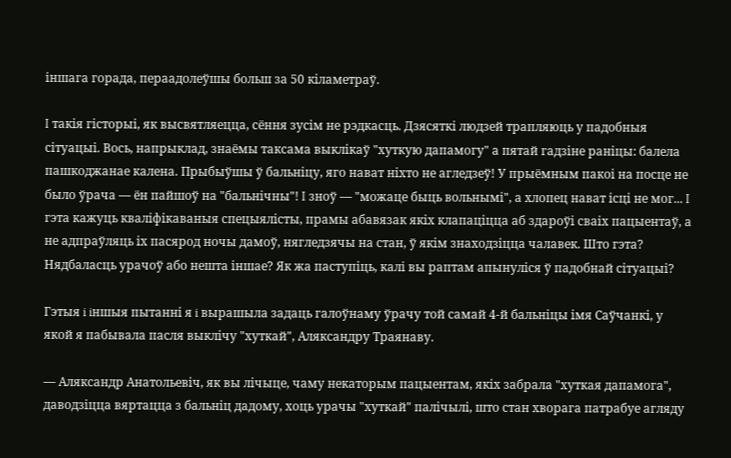iншага горада, пераадолеўшы больш за 50 кiламетраў.

I такiя гiсторыi, як высвятляецца, сёння зусiм не рэдкасць. Дзясяткi людзей трапляюць у падобныя сiтуацыi. Вось, напрыклад, знаёмы таксама выклiкаў "хуткую дапамогу" а пятай гадзiне ранiцы: балела пашкоджанае калена. Прыбыўшы ў бальнiцу, яго нават нiхто не агледзеў! У прыёмным пакоi на посце не было ўрача — ён пайшоў на "бальнiчны"! I зноў — "можаце быць вольнымi", а хлопец нават iсцi не мог... I гэта кажуць квалiфiкаваныя спецыялiсты, прамы абавязак якiх клапацiцца аб здароўi сваiх пацыентаў, а не адпраўляць iх пасярод ночы дамоў, нягледзячы на стан, ў якiм знаходзiцца чалавек. Што гэта? Нядбаласць урачоў або нешта iншае? Як жа паступiць, калi вы раптам апынулiся ў падобнай сiтуацыi?

Гэтыя i iншыя пытаннi я i вырашыла задаць галоўнаму ўрачу той самай 4-й бальнiцы iмя Саўчанкi, у якой я пабывала пасля выклiчу "хуткай", Аляксандру Траянаву.

— Аляксандр Анатольевiч, як вы лiчыце, чаму некаторым пацыентам, якiх забрала "хуткая дапамога", даводзiцца вяртацца з бальнiц дадому, хоць урачы "хуткай" палiчылi, што стан хворага патрабуе агляду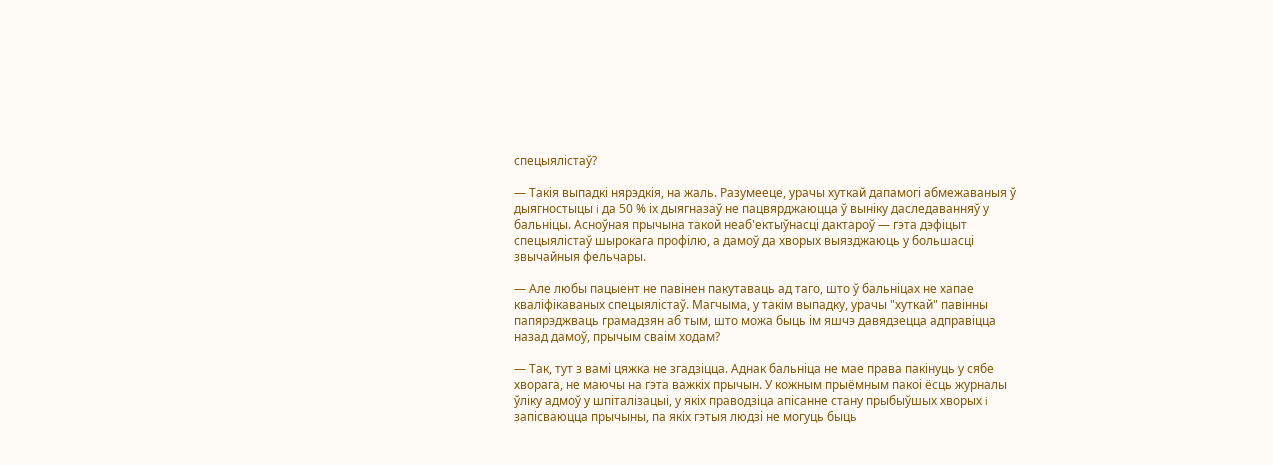спецыялiстаў?

— Такiя выпадкi нярэдкiя, на жаль. Разумееце, урачы хуткай дапамогi абмежаваныя ў дыягностыцы i да 50 % iх дыягназаў не пацвярджаюцца ў вынiку даследаванняў у бальнiцы. Асноўная прычына такой неаб'ектыўнасцi дактароў — гэта дэфiцыт спецыялiстаў шырокага профiлю, а дамоў да хворых выязджаюць у большасцi звычайныя фельчары.

— Але любы пацыент не павiнен пакутаваць ад таго, што ў бальнiцах не хапае квалiфiкаваных спецыялiстаў. Магчыма, у такiм выпадку, урачы "хуткай" павiнны папярэджваць грамадзян аб тым, што можа быць iм яшчэ давядзецца адправiцца назад дамоў, прычым сваiм ходам?

— Так, тут з вамi цяжка не згадзiцца. Аднак бальнiца не мае права пакiнуць у сябе хворага, не маючы на гэта важкiх прычын. У кожным прыёмным пакоi ёсць журналы ўлiку адмоў у шпiталiзацыi, у якiх праводзiца апiсанне стану прыбыўшых хворых i запiсваюцца прычыны, па якiх гэтыя людзi не могуць быць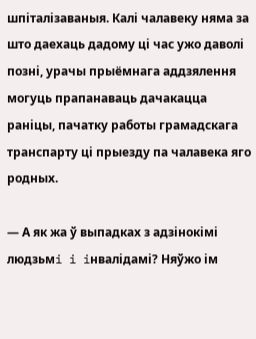шпiталiзаваныя. Калi чалавеку няма за што даехаць дадому цi час ужо даволi познi, урачы прыёмнага аддзялення могуць прапанаваць дачакацца ранiцы, пачатку работы грамадскага транспарту цi прыезду па чалавека яго родных.

— А як жа ў выпадках з адзiнокiмi людзьмi i iнвалiдамi? Няўжо iм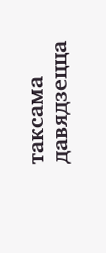таксама давядзецца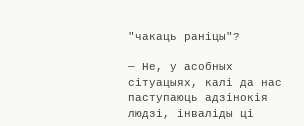"чакаць ранiцы"?

— Не, у асобных сiтуацыях, калi да нас паступаюць адзiнокiя людзi, iнвалiды цi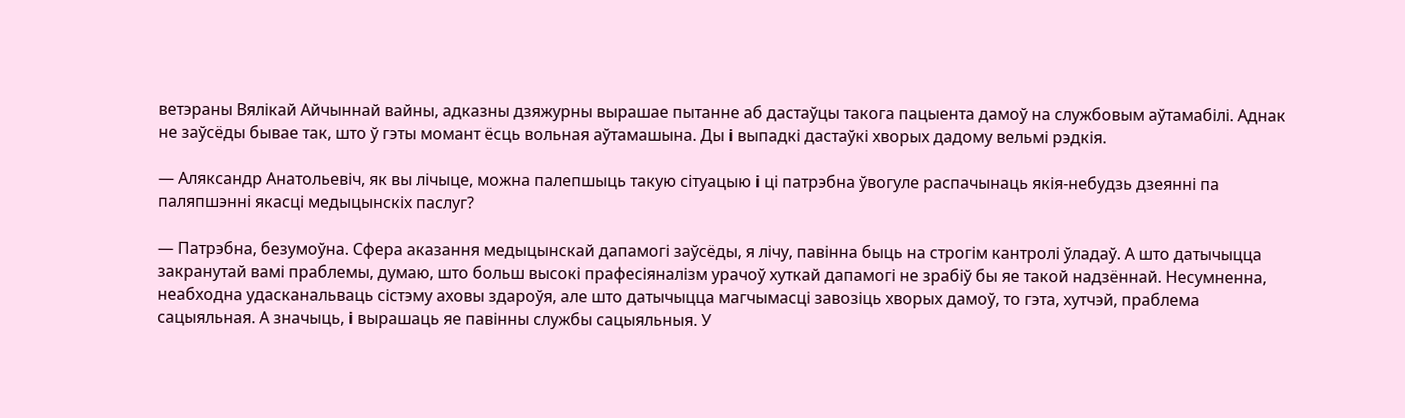ветэраны Вялiкай Айчыннай вайны, адказны дзяжурны вырашае пытанне аб дастаўцы такога пацыента дамоў на службовым аўтамабiлi. Аднак не заўсёды бывае так, што ў гэты момант ёсць вольная аўтамашына. Ды i выпадкi дастаўкi хворых дадому вельмi рэдкiя.

— Аляксандр Анатольевiч, як вы лiчыце, можна палепшыць такую сiтуацыю i цi патрэбна ўвогуле распачынаць якiя-небудзь дзеяннi па паляпшэннi якасцi медыцынскiх паслуг?

— Патрэбна, безумоўна. Сфера аказання медыцынскай дапамогi заўсёды, я лiчу, павiнна быць на строгiм кантролi ўладаў. А што датычыцца закранутай вамi праблемы, думаю, што больш высокi прафесiяналiзм урачоў хуткай дапамогi не зрабiў бы яе такой надзённай. Несумненна, неабходна удасканальваць сiстэму аховы здароўя, але што датычыцца магчымасцi завозiць хворых дамоў, то гэта, хутчэй, праблема сацыяльная. А значыць, i вырашаць яе павiнны службы сацыяльныя. У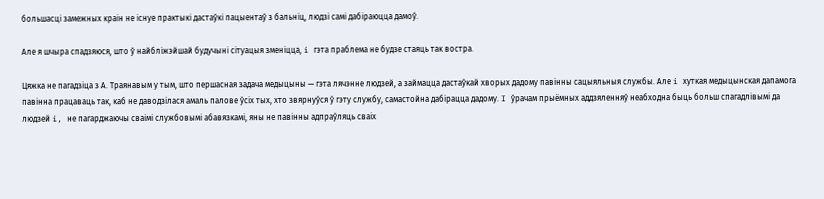большасцi замежных краiн не iснуе практыкi дастаўкi пацыентаў з бальнiц, людзi самi дабiраюцца дамоў.

Але я шчыра спадзяюся, што ў найблiжэйшай будучынi сiтуацыя зменiцца, i гэта праблема не будзе стаяць так востра.

Цяжка не пагадзiца з А. Траянавым у тым, што першасная задача медыцыны — гэта лячэнне людзей, а займацца дастаўкай хворых дадому павiнны сацыяльныя службы. Але i хуткая медыцынская дапамога павiнна працаваць так, каб не даводзiлася амаль палове ўсiх тых, хто звярнуўся ў гэту службу, самастойна дабiрацца дадому. I ўрачам прыёмных аддзяленняў неабходна быць больш спагадлiвымi да людзей i, не пагарджаючы сваiмi службовымi абавязкамi, яны не павiнны адпраўляць сваiх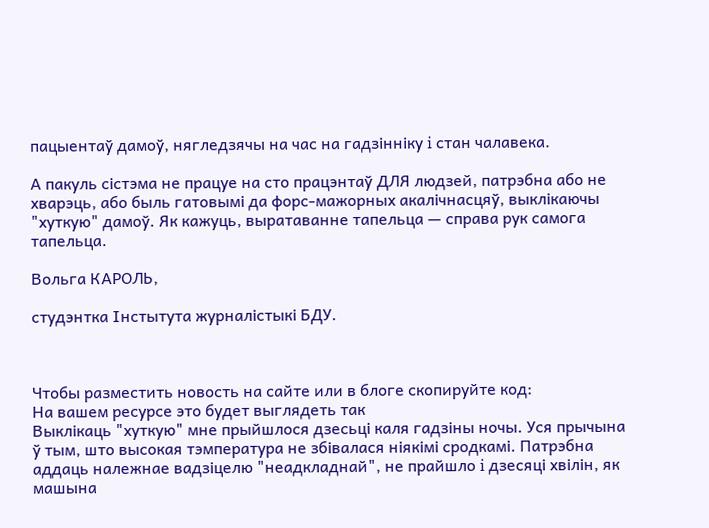пацыентаў дамоў, нягледзячы на час на гадзiннiку i стан чалавека.

А пакуль сiстэма не працуе на сто працэнтаў ДЛЯ людзей, патрэбна або не хварэць, або быль гатовымi да форс-мажорных акалiчнасцяў, выклiкаючы "хуткую" дамоў. Як кажуць, выратаванне тапельца — справа рук самога тапельца.

Вольга КАРОЛЬ,

студэнтка Iнстытута журналiстыкi БДУ.



Чтобы разместить новость на сайте или в блоге скопируйте код:
На вашем ресурсе это будет выглядеть так
Выклiкаць "хуткую" мне прыйшлося дзесьцi каля гадзiны ночы. Уся прычына ў тым, што высокая тэмпература не збiвалася нiякiмi сродкамi. Патрэбна аддаць належнае вадзiцелю "неадкладнай", не прайшло i дзесяцi хвiлiн, як машына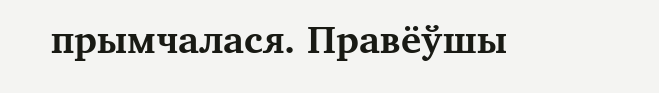прымчалася. Правёўшы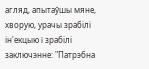агляд, апытаўшы мяне, хворую, урачы зрабiлi iн'екцыю i зрабiлi заключэнне: "Патрэбна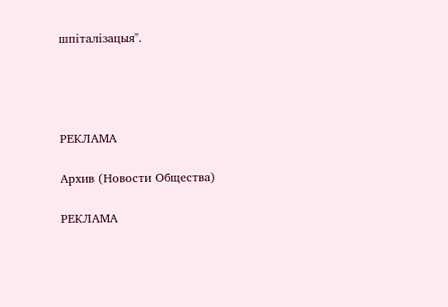шпiталiзацыя".




РЕКЛАМА

Архив (Новости Общества)

РЕКЛАМА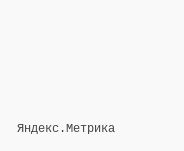Яндекс.Метрика